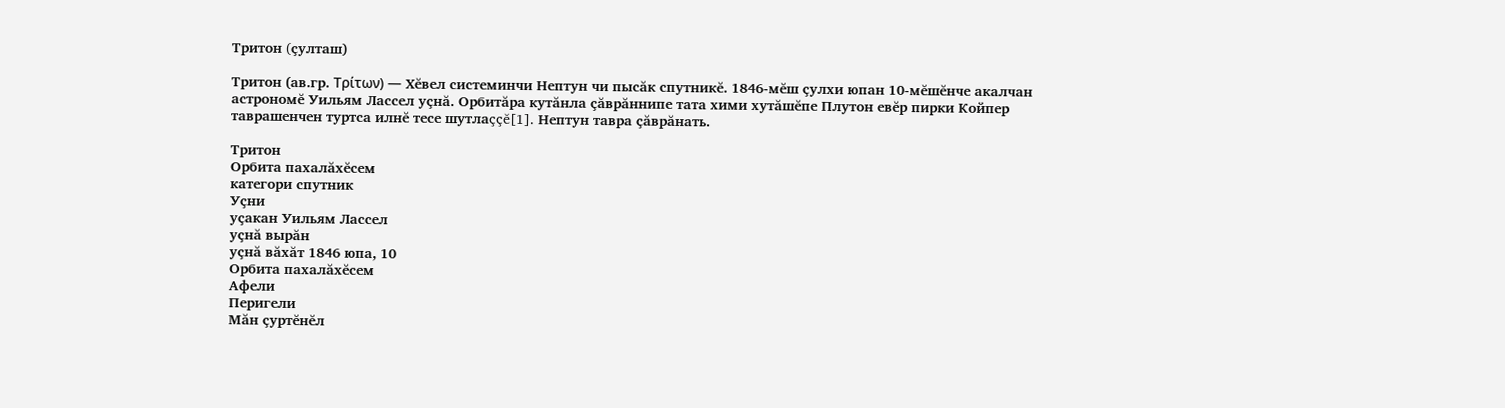Тритон (çулташ)

Тритон (ав.гр. Τρίτων) — Хĕвел системинчи Нептун чи пысăк спутникĕ. 1846-мĕш çулхи юпан 10-мĕшĕнче акалчан астрономĕ Уильям Лассел уçнă. Орбитăра кутăнла çăврăннипе тата хими хутăшĕпе Плутон евĕр пирки Койпер таврашенчен туртса илнĕ тесе шутлаççĕ[1]. Нептун тавра çăврăнать.

Тритон
Орбита пахалăхĕсем
категори спутник
Уçни
уçакан Уильям Лассел
уçнă вырăн
уçнă вăхăт 1846 юпа, 10
Орбита пахалăхĕсем
Афели
Перигели
Мăн çуртĕнĕл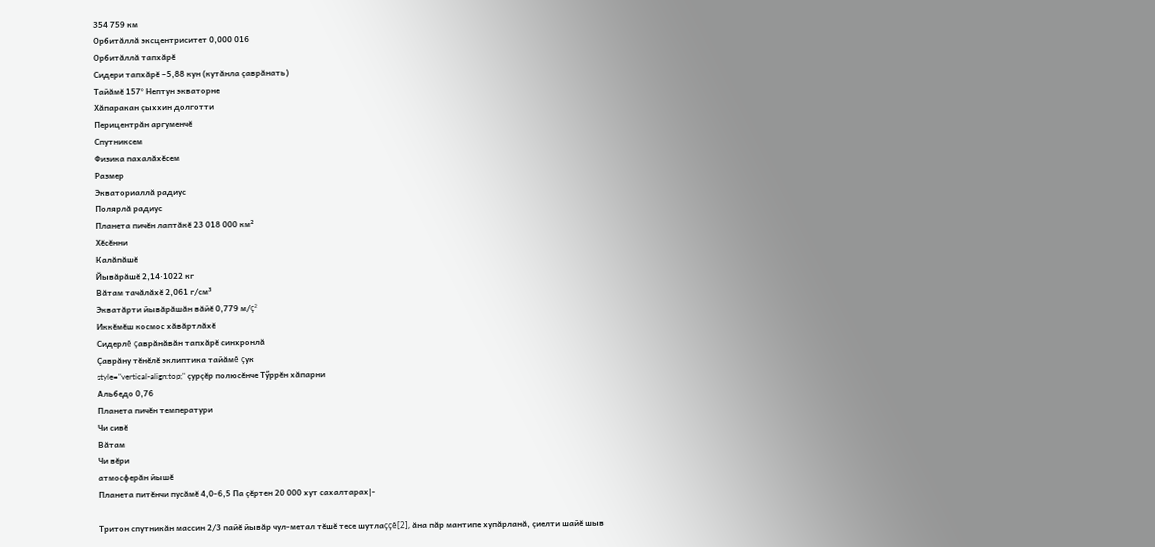354 759 км
Орбитăллă эксцентриситет 0,000 016
Орбитăллă тапхăрĕ
Сидери тапхăрĕ −5,88 кун (кутăнла çаврăнать)
Тайăмĕ 157° Нептун экваторне
Хăпаракан çыххин долготти
Перицентрăн аргуменчĕ
Спутниксем
Физика пахалăхĕсем
Размер
Экваториаллă радиус
Полярлă радиус
Планета пичĕн лаптăкĕ 23 018 000 км²
Хĕсĕнни
Калăпăшĕ
Йывăрăшĕ 2,14·1022 кг
Вăтам тачăлăхĕ 2,061 г/см³
Экватăрти йывăрăшăн вăйĕ 0,779 м/ç²
Иккĕмĕш космос хăвăртлăхĕ
Сидерлĕ çаврăнăвăн тапхăрĕ синхронлă
Çаврăну тĕнĕлĕ эклиптика тайăмĕ çук
style="vertical-align:top;" çурçĕр полюсĕнче Тӳррĕн хăпарни
Альбедо 0,76
Планета пичĕн температури
Чи сивĕ
Вăтам
Чи вĕри
атмосферăн йышĕ
Планета питĕнчи пусăмĕ 4,0-6,5 Па çĕртен 20 000 хут сахалтарах|-

Тритон спутникăн массин 2/3 пайĕ йывăр чул-метал тĕшĕ тесе шутлаççĕ[2], ăна пăр мантипе хупăрланă, çиелти шайĕ шыв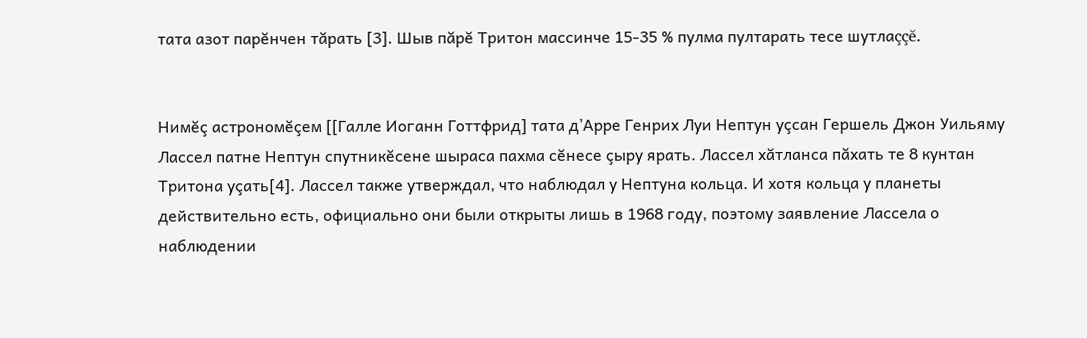тата азот парĕнчен тăрать [3]. Шыв пăрĕ Тритон массинче 15-35 % пулма пултарать тесе шутлаççĕ.


Нимĕç астрономĕçем [[Галле Иоганн Готтфрид] тата д’Арре Генрих Луи Нептун уçсан Гершель Джон Уильяму Лассел патне Нептун спутникĕсене шыраса пахма сĕнесе çыру ярать. Лассел хăтланса пăхать те 8 кунтан Тритона уçать[4]. Лассел также утверждал, что наблюдал у Нептуна кольца. И хотя кольца у планеты действительно есть, официально они были открыты лишь в 1968 году, поэтому заявление Лассела о наблюдении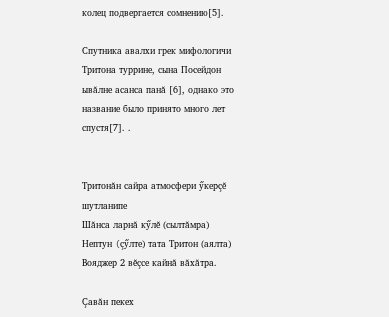колец подвергается сомнению[5].

Спутника авалхи грек мифологичи Тритона туррине, сына Посейдон ывăлне асанса панă [6], однако это название было принято много лет спустя[7]. .


Тритонăн сайра атмосфери ӳкерçĕ шутланипе
Шăнса ларнă кӳлĕ (сылтăмра)
Нептун (çӳлте) тата Тритон (аялта) Вояджер 2 вĕçсе кайнă вăхăтра.

Çавăн пекех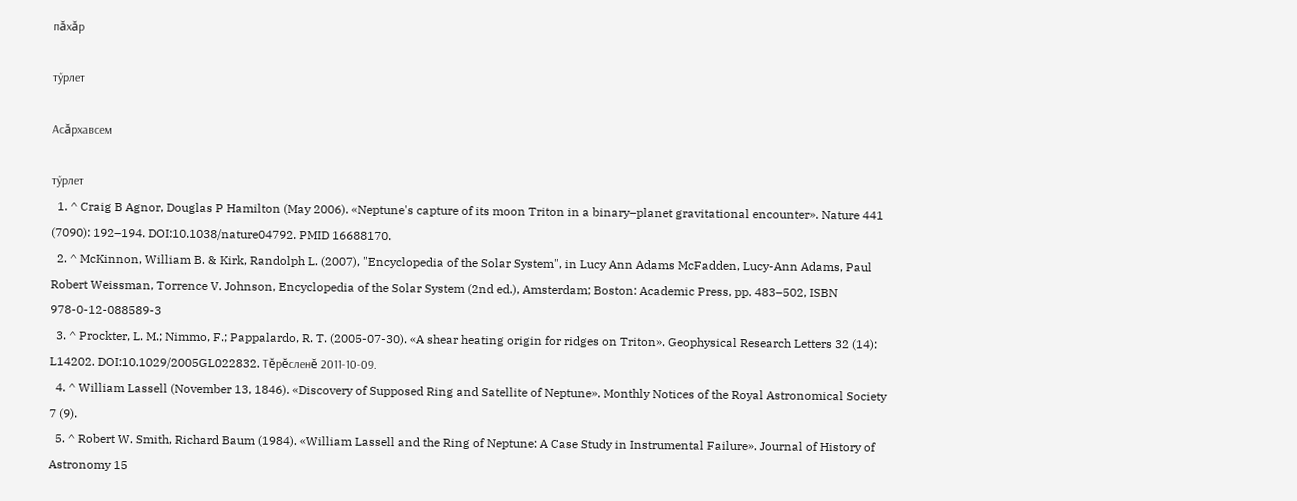пăхăр

тӳрлет

Асăрхавсем

тӳрлет
  1. ^ Craig B Agnor, Douglas P Hamilton (May 2006). «Neptune's capture of its moon Triton in a binary–planet gravitational encounter». Nature 441 (7090): 192–194. DOI:10.1038/nature04792. PMID 16688170.
  2. ^ McKinnon, William B. & Kirk, Randolph L. (2007), "Encyclopedia of the Solar System", in Lucy Ann Adams McFadden, Lucy-Ann Adams, Paul Robert Weissman, Torrence V. Johnson, Encyclopedia of the Solar System (2nd ed.), Amsterdam; Boston: Academic Press, pp. 483–502, ISBN 978-0-12-088589-3
  3. ^ Prockter, L. M.; Nimmo, F.; Pappalardo, R. T. (2005-07-30). «A shear heating origin for ridges on Triton». Geophysical Research Letters 32 (14): L14202. DOI:10.1029/2005GL022832. Тĕрĕсленĕ 2011-10-09.
  4. ^ William Lassell (November 13, 1846). «Discovery of Supposed Ring and Satellite of Neptune». Monthly Notices of the Royal Astronomical Society 7 (9).
  5. ^ Robert W. Smith, Richard Baum (1984). «William Lassell and the Ring of Neptune: A Case Study in Instrumental Failure». Journal of History of Astronomy 15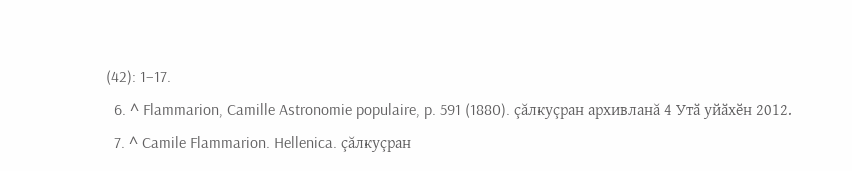(42): 1–17.
  6. ^ Flammarion, Camille Astronomie populaire, p. 591 (1880). çăлкуçран архивланă 4 Утӑ уйӑхӗн 2012.
  7. ^ Camile Flammarion. Hellenica. çăлкуçран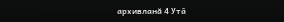архивланă 4 Утӑ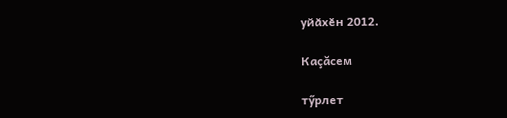уйӑхӗн 2012.

Каçăсем

тӳрлет